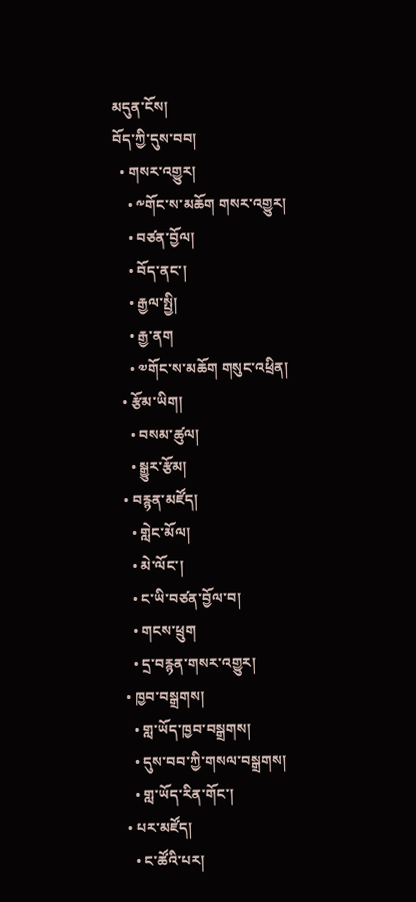མདུན་ངོས།
བོད་ཀྱི་དུས་བབ།
  • གསར་འགྱུར།
    • ༸གོང་ས་མཆོག གསར་འགྱུར།
    • བཙན་བྱོལ།
    • བོད་ནང་།
    • རྒྱལ་སྤྱི།
    • རྒྱ་ནག
    • ༧གོང་ས་མཆོག གསུང་འཕྲིན།
  • རྩོམ་ཡིག།
    • བསམ་ཚུལ།
    • སྒྱུར་རྩོམ།
  • བརྙན་མཛོད།
    • གླེང་མོལ།
    • མེ་ལོང་།
    • ང་ཡི་བཙན་བྱོལ་བ།
    • གངས་ཕྲུག
    • དྲ་བརྙན་གསར་འགྱུར།
  • ཁྱབ་བསྒྲགས།
    • གླ་ཡོད་ཁྱབ་བསྒྲགས།
    • དུས་བབ་ཀྱི་གསལ་བསྒྲགས།
    • གླ་ཡོད་རིན་གོང་།
  • པར་མཛོད།
    • ང་ཚོའི་པར།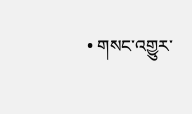• གསང་འགྱུར་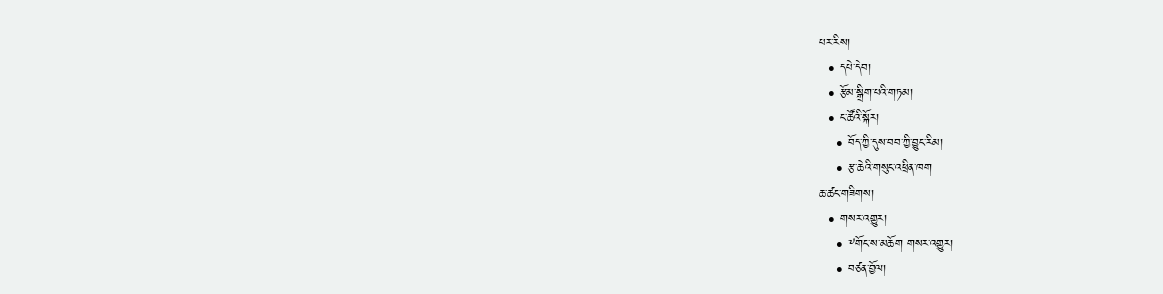པར་རིས།
  • དཔེ་དེབ།
  • རྩོམ་སྒྲིག་པའི་གཏམ།
  • ང་ཚོའི་སྐོར།
    • བོད་ཀྱི་དུས་བབ་ཀྱི་བྱུང་རིམ།
    • རྩ་ཆེའི་གསུང་འཕྲིན་ཁག
ཆ་ཚང་གཟིགས།
  • གསར་འགྱུར།
    • ༸གོང་ས་མཆོག གསར་འགྱུར།
    • བཙན་བྱོལ།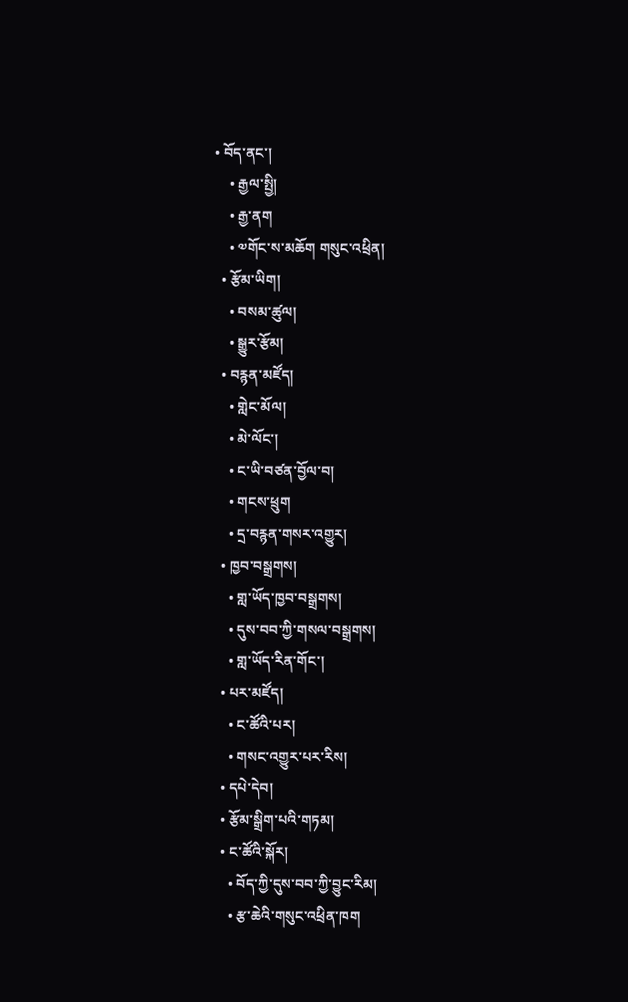• བོད་ནང་།
    • རྒྱལ་སྤྱི།
    • རྒྱ་ནག
    • ༧གོང་ས་མཆོག གསུང་འཕྲིན།
  • རྩོམ་ཡིག།
    • བསམ་ཚུལ།
    • སྒྱུར་རྩོམ།
  • བརྙན་མཛོད།
    • གླེང་མོལ།
    • མེ་ལོང་།
    • ང་ཡི་བཙན་བྱོལ་བ།
    • གངས་ཕྲུག
    • དྲ་བརྙན་གསར་འགྱུར།
  • ཁྱབ་བསྒྲགས།
    • གླ་ཡོད་ཁྱབ་བསྒྲགས།
    • དུས་བབ་ཀྱི་གསལ་བསྒྲགས།
    • གླ་ཡོད་རིན་གོང་།
  • པར་མཛོད།
    • ང་ཚོའི་པར།
    • གསང་འགྱུར་པར་རིས།
  • དཔེ་དེབ།
  • རྩོམ་སྒྲིག་པའི་གཏམ།
  • ང་ཚོའི་སྐོར།
    • བོད་ཀྱི་དུས་བབ་ཀྱི་བྱུང་རིམ།
    • རྩ་ཆེའི་གསུང་འཕྲིན་ཁག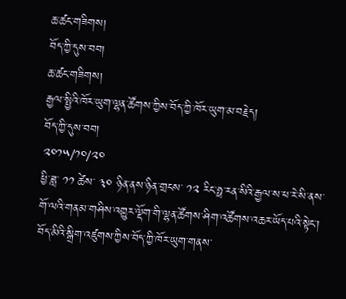ཆ་ཚང་གཟིགས།
བོད་ཀྱི་དུས་བབ།
ཆ་ཚང་གཟིགས།
རྒྱལ་སྤྱིའི་ཁོར་ཡུག་ལྷན་ཚོགས་ཀྱིས་བོད་ཀྱི་ཁོར་ཡུག་མ་བརྗེད།
བོད་ཀྱི་དུས་བབ།
༢༠༡༥/༡༠/༢༠
ཕྱི་ཟླ་ ༡༡ ཚེས་ ༣༠ ཉིན་ནས་ཉིན་གྲངས་ ༡༢ རིང་ཧྥ་རན་སིའི་རྒྱལ་ས་ཕ་རེ་སི་ནས་གོ་ལའི་གནམ་གཤིས་འགྱུར་ལྡོག་གི་ལྷན་ཚོགས་ཤིག་འཚོགས་འཆར་ཡོད་པའི་སྟེང་། བོད་མིའི་སྒྲིག་འཛུགས་ཀྱིས་བོད་ཀྱི་ཁོར་ཡུག་གནས་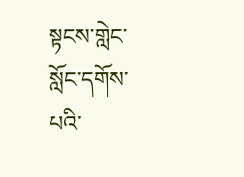སྟངས་གླེང་སློང་དགོས་པའི་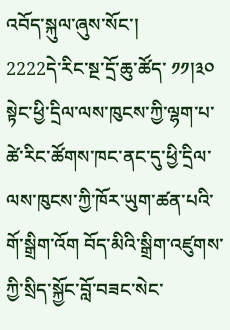འབོད་སྐུལ་ཞུས་སོང་།
2222དེ་རིང་སྔ་དྲོ་ཆུ་ཚོད་ ༡༡།༣༠ སྟེང་ཕྱི་དྲིལ་ལས་ཁུངས་ཀྱི་ལྷག་པ་ཚེ་རིང་ཚོགས་ཁང་ནང་དུ་ཕྱི་དྲིལ་ལས་ཁུངས་ཀྱི་ཁོར་ཡུག་ཚན་པའི་གོ་སྒྲིག་འོག བོད་མིའི་སྒྲིག་འཛུགས་ཀྱི་སྲིད་སྐྱོང་བློ་བཟང་སེང་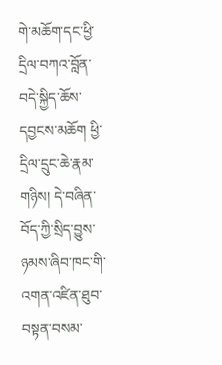གེ་མཆོག་དང་ཕྱི་དྲིལ་བཀའ་བློན་བདེ་སྐྱིད་ཆོས་དབྱངས་མཆོག ཕྱི་དྲིལ་དྲུང་ཆེ་རྣམ་གཉིས། དེ་བཞིན་བོད་ཀྱི་སྲིད་བྱུས་ཉམས་ཞིབ་ཁང་གི་འགན་འཛིན་ཐུབ་བསྟན་བསམ་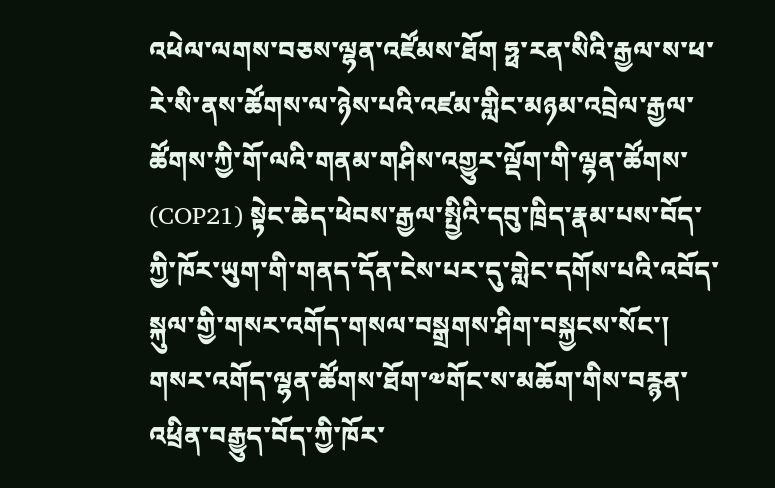འཕེལ་ལགས་བཅས་ལྷན་འཛོམས་ཐོག ཧྥ་རན་སིའི་རྒྱལ་ས་ཕ་རེ་སི་ནས་ཚོགས་ལ་ཉེས་པའི་འཛམ་གླིང་མཉམ་འབྲེལ་རྒྱལ་ཚོགས་ཀྱི་གོ་ལའི་གནམ་གཤིས་འགྱུར་ལྡོག་གི་ལྷན་ཚོགས་ (COP21) སྟེང་ཆེད་ཕེབས་རྒྱལ་སྤྱིའི་དབུ་ཁྲིད་རྣམ་པས་བོད་ཀྱི་ཁོར་ཡུག་གི་གནད་དོན་ངེས་པར་དུ་གླེང་དགོས་པའི་འབོད་སྐུལ་གྱི་གསར་འགོད་གསལ་བསྒྲགས་ཤིག་བསྐྱངས་སོང་།
གསར་འགོད་ལྷན་ཚོགས་ཐོག་༧གོང་ས་མཆོག་གིས་བརྙན་འཕྲིན་བརྒྱུད་བོད་ཀྱི་ཁོར་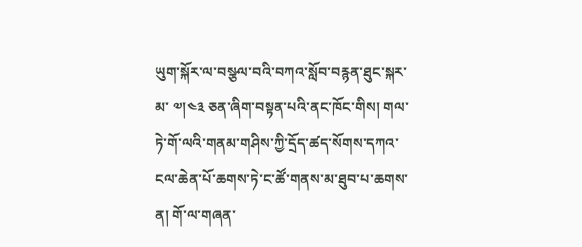ཡུག་སྐོར་ལ་བསྩལ་བའི་བཀའ་སློབ་བརྙན་ཐུང་སྐར་མ་ ༧།༤༣ ཅན་ཞིག་བསྟན་པའི་ནང་ཁོང་གིས། གལ་ཏེ་གོ་ལའི་གནམ་གཤིས་ཀྱི་དྲོད་ཚད་སོགས་དཀའ་ངལ་ཆེན་པོ་ཆགས་ཏེ་ང་ཚོ་གནས་མ་ཐུབ་པ་ཆགས་ན། གོ་ལ་གཞན་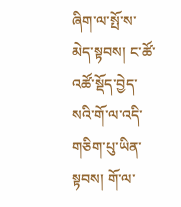ཞིག་ལ་སྤོ་ས་མེད་སྟབས། ང་ཚོ་འཚོ་སྡོད་བྱེད་སའི་གོ་ལ་འདི་གཅིག་པུ་ཡིན་སྟབས། གོ་ལ་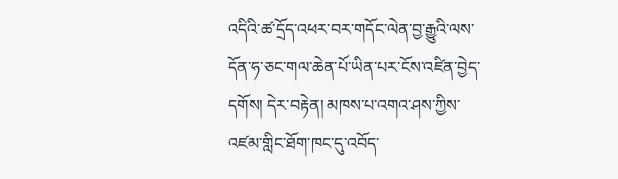འདིའི་ཚ་དྲོད་འཕར་བར་གདོང་ལེན་བྱ་རྒྱུའི་ལས་དོན་ཧ་ཅང་གལ་ཆེན་པོ་ཡིན་པར་ངོས་འཛིན་བྱེད་དགོས། དེར་བརྟེན། མཁས་པ་འགའ་ཤས་ཀྱིས་འཛམ་གླིང་ཐོག་ཁང་དུ་འབོད་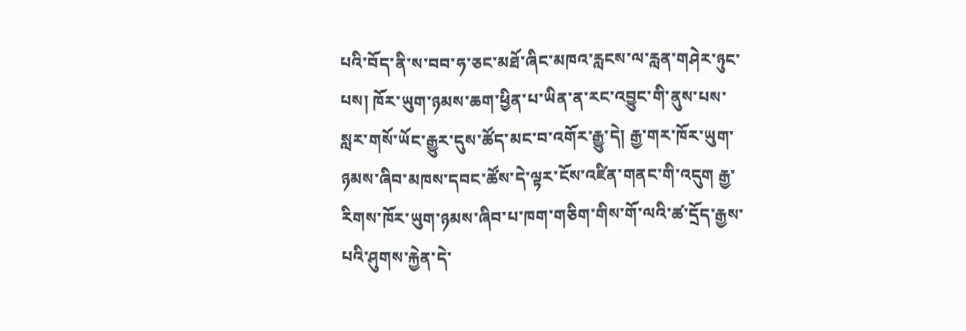པའི་བོད་ནི་ས་བབ་ཧ་ཅང་མཐོ་ཞིང་མཁའ་རླངས་ལ་རླན་གཤེར་ཉུང་པས། ཁོར་ཡུག་ཉམས་ཆག་ཕྱིན་པ་ཡིན་ན་རང་འབྱུང་གི་ནུས་པས་སླར་གསོ་ཡོང་རྒྱུར་དུས་ཚོད་མང་བ་འགོར་རྒྱུ་དེ། རྒྱ་གར་ཁོར་ཡུག་ཉམས་ཞིབ་མཁས་དབང་ཚོས་དེ་ལྟར་ངོས་འཛིན་གནང་གི་འདུག རྒྱ་རིགས་ཁོར་ཡུག་ཉམས་ཞིབ་པ་ཁག་གཅིག་གིས་གོ་ལའི་ཚ་དྲོད་རྒྱས་པའི་ཤུགས་རྐྱེན་དེ་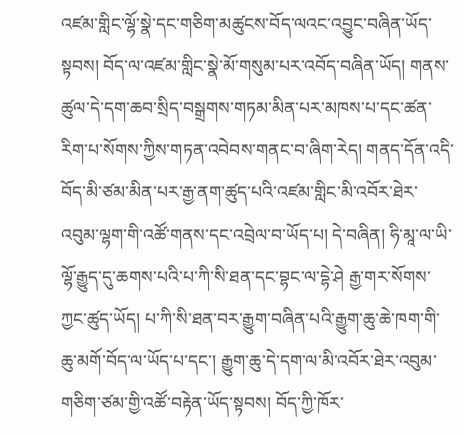འཛམ་གླིང་ལྷོ་སྣེ་དང་གཅིག་མཚུངས་བོད་ལའང་འབྱུང་བཞིན་ཡོད་སྟབས། བོད་ལ་འཛམ་གླིང་སྣེ་མོ་གསུམ་པར་འབོད་བཞིན་ཡོད། གནས་ཚུལ་དེ་དག་ཆབ་སྲིད་བསྒྲགས་གཏམ་མིན་པར་མཁས་པ་དང་ཚན་རིག་པ་སོགས་ཀྱིས་གཏན་འབེབས་གནང་བ་ཞིག་རེད། གནད་དོན་འདི་བོད་མི་ཙམ་མིན་པར་རྒྱ་ནག་ཚུད་པའི་འཛམ་གླིང་མི་འབོར་ཐེར་འབུམ་ལྷག་གི་འཚོ་གནས་དང་འབྲེལ་བ་ཡོད་པ། དེ་བཞིན། ཧི་མཱ་ལ་ཡི་ལྷོ་རྒྱུད་དུ་ཆགས་པའི་པ་ཀི་སི་ཐན་དང་བྷང་ལ་དྷེ་ཤེ རྒྱ་གར་སོགས་ཀྱང་ཚུད་ཡོད། པ་ཀི་སི་ཐན་བར་རྒྱུག་བཞིན་པའི་རྒྱུག་ཆུ་ཆེ་ཁག་གི་ཆུ་མགོ་བོད་ལ་ཡོད་པ་དང་། རྒྱུག་ཆུ་དེ་དག་ལ་མི་འབོར་ཐེར་འབུམ་གཅིག་ཙམ་གྱི་འཚོ་བརྟེན་ཡོད་སྟབས། བོད་ཀྱི་ཁོར་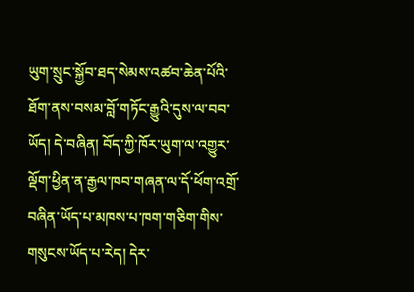ཡུག་སྲུང་སྐྱོབ་ཐད་སེམས་འཚབ་ཆེན་པོའི་ཐོག་ནས་བསམ་བློ་གཏོང་རྒྱུའི་དུས་ལ་བབ་ཡོད། དེ་བཞིན། བོད་ཀྱི་ཁོར་ཡུག་ལ་འགྱུར་ལྡོག་ཕྱིན་ན་རྒྱལ་ཁབ་གཞན་ལ་དོ་ཕོག་འགྲོ་བཞིན་ཡོད་པ་མཁས་པ་ཁག་གཅིག་གིས་གསུངས་ཡོད་པ་རེད། དེར་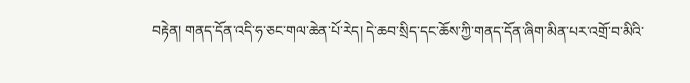བརྟེན། གནད་དོན་འདི་ཧ་ཅང་གལ་ཆེན་པོ་རེད། དེ་ཆབ་སྲིད་དང་ཆོས་ཀྱི་གནད་དོན་ཞིག་མིན་པར་འགྲོ་བ་མིའི་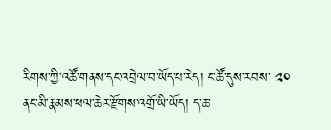རིགས་ཀྱི་འཚོ་གནས་དང་འབྲེལ་བ་ཡོད་པ་རེད། ང་ཚོ་དུས་རབས་ ༢༠ ནང་མི་རྣམས་ཕལ་ཆེར་རྫོགས་འགྲོ་ཡི་ཡོད། ད་ཆ་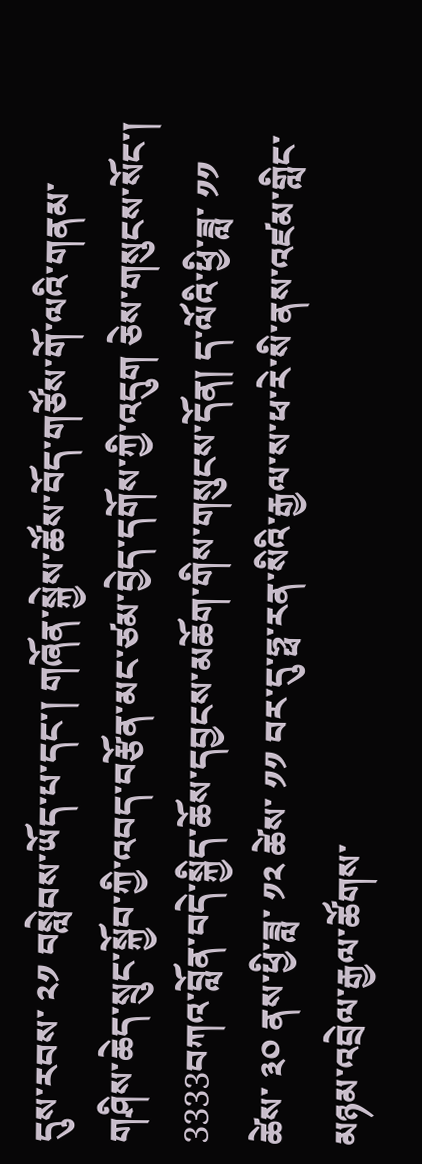དུས་རབས་ ༢༡ བསླེབས་ཡོད་པ་དང་། གཞོན་སྐྱེས་ཚོས་བོད་གཙོས་གོ་ལའི་གནམ་གཤིས་ཆེད་སྲུང་སྐྱོབ་ཀྱི་འབད་བརྩོན་མང་ཙམ་བྱེད་དགོས་ཀྱི་འདུག ཅེས་གསུངས་སོང་།
3333བཀའ་བློན་བདེ་སྐྱིད་ཆོས་དབྱངས་མཆོག་གིས་གསུངས་དོན། ད་ལོའི་ཕྱི་ཟླ་ ༡༡ ཚེས་ ༣༠ ནས་ཕྱི་ཟླ་ ༡༢ ཚེས་ ༡༡ བར་དུ་ཧྥ་རན་སིའི་རྒྱལ་ས་ཕ་རེ་སི་ནས་འཛམ་གླིང་མཉམ་འབྲེལ་རྒྱལ་ཚོགས་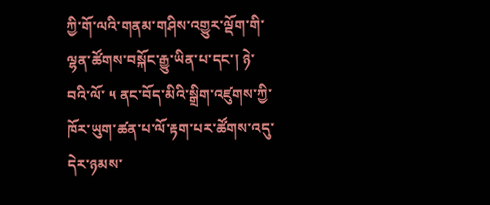ཀྱི་གོ་ལའི་གནམ་གཤིས་འགྱུར་ལྡོག་གི་ལྷན་ཚོགས་བསྐོང་རྒྱུ་ཡིན་པ་དང་། ཉེ་བའི་ལོ་ ༥ ནང་བོད་མིའི་སྒྲིག་འཛུགས་ཀྱི་ཁོར་ཡུག་ཚན་པ་ལོ་རྟག་པར་ཚོགས་འདུ་དེར་ཉམས་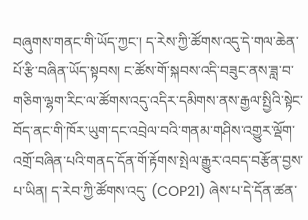བཞུགས་གནང་གི་ཡོད་ཀྱང་། ད་རེས་ཀྱི་ཚོགས་འདུ་དེ་གལ་ཆེན་པོ་རྩི་བཞིན་ཡོད་སྟབས། ང་ཚོས་གོ་སྐབས་འདི་བཟུང་ནས་ཟླ་བ་གཅིག་ལྷག་རིང་ལ་ཚོགས་འདུ་འདིར་དམིགས་ནས་རྒྱལ་སྤྱིའི་སྟེང་བོད་ནང་གི་ཁོར་ཡུག་དང་འབྲེལ་བའི་གནམ་གཤིས་འགྱུར་ལྡོག་འགྲོ་བཞིན་པའི་གནད་དོན་གོ་རྟོགས་སྤེལ་རྒྱུར་འབད་བརྩོན་བྱས་པ་ཡིན། ད་རེབ་ཀྱི་ཚོགས་འདུ་ (COP21) ཞེས་པ་དེ་དོན་ཚན་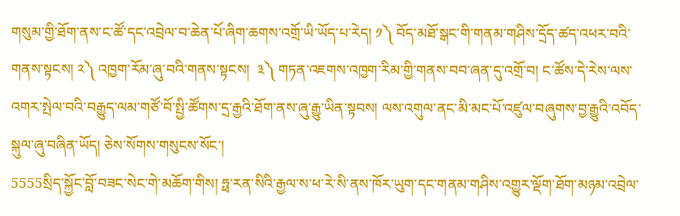གསུམ་གྱི་ཐོག་ནས་ང་ཚོ་དང་འབྲེལ་བ་ཆེན་པོ་ཞིག་ཆགས་འགྲོ་ཡི་ཡོད་པ་རེད། ༡༽ བོད་མཐོ་སྒང་གི་གནམ་གཤིས་དྲོད་ཚད་འཕར་བའི་གནས་སྟངས། ༢༽ འཁྱག་རོམ་ཞུ་བའི་གནས་སྟངས།  ༣༽ གཏན་འཇགས་འཁྱག་རིམ་གྱི་གནས་བབ་ཞན་དུ་འགྲོ་བ། ང་ཚོས་དེ་རེས་ལས་འགར་སྤེལ་བའི་བརྒྱུད་ལམ་གཙོ་བོ་སྤྱི་ཚོགས་དྲ་རྒྱའི་ཐོག་ནས་ཞུ་རྒྱུ་ཡིན་སྟབས། ལས་འགུལ་ནང་མི་མང་པོ་འཛུལ་བཞུགས་བྱ་རྒྱུའི་འབོད་སྐུལ་ཞུ་བཞིན་ཡོད། ཅེས་སོགས་གསུངས་སོང་།
5555སྲིད་སྐྱོང་བློ་བཟང་སེང་གེ་མཆོག་གིས། ཧྥ་རན་སིའི་རྒྱལ་ས་ཕ་རེ་སི་ནས་ཁོར་ཡུག་དང་གནམ་གཤིས་འགྱུར་ལྡོག་ཐོག་མཉམ་འབྲེལ་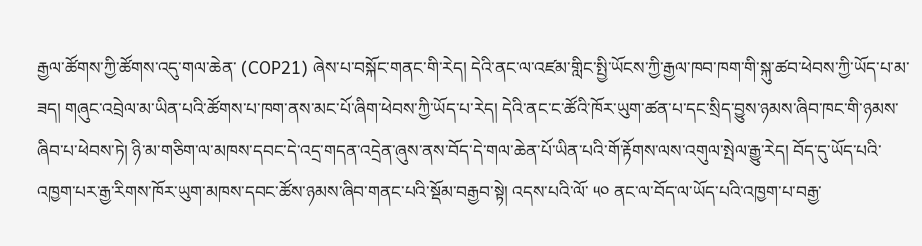རྒྱལ་ཚོགས་ཀྱི་ཚོགས་འདུ་གལ་ཆེན་ (COP21) ཞེས་པ་བསྐོང་གནང་གི་རེད། དེའི་ནང་ལ་འཛམ་གླིང་སྤྱི་ཡོངས་ཀྱི་རྒྱལ་ཁབ་ཁག་གི་སྐུ་ཚབ་ཕེབས་ཀྱི་ཡོད་པ་མ་ཟད། གཞུང་འབྲེལ་མ་ཡིན་པའི་ཚོགས་པ་ཁག་ནས་མང་པོ་ཞིག་ཕེབས་ཀྱི་ཡོད་པ་རེད། དེའི་ནང་ང་ཚོའི་ཁོར་ཡུག་ཚན་པ་དང་སྲིད་བྱུས་ཉམས་ཞིབ་ཁང་གི་ཉམས་ཞིབ་པ་ཕེབས་ཏེ། ཉི་མ་གཅིག་ལ་མཁས་དབང་དེ་འདྲ་གདན་འདྲེན་ཞུས་ནས་བོད་དེ་གལ་ཆེན་པོ་ཡིན་པའི་གོ་རྟོགས་ལས་འགུལ་སྤེལ་རྒྱུ་རེད། བོད་དུ་ཡོད་པའི་འཁྱག་པར་རྒྱ་རིགས་ཁོར་ཡུག་མཁས་དབང་ཚོས་ཉམས་ཞིབ་གནང་པའི་སྡོམ་བརྒྱབ་སྟེ། འདས་པའི་ལོ་ ༥༠ ནང་ལ་བོད་ལ་ཡོད་པའི་འཁྱག་པ་བརྒྱ་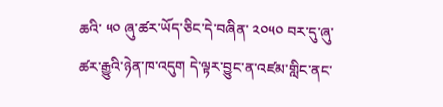ཆའི་ ༥༠ ཞུ་ཚར་ཡོད་ཅིང་དེ་བཞིན་ ༢༠༥༠ བར་དུ་ཞུ་ཚར་རྒྱུའི་ཉེན་ཁ་འདུག དེ་ལྟར་བྱུང་ན་འཛམ་གླིང་ནང་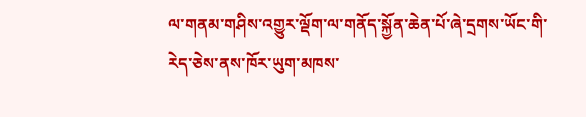ལ་གནམ་གཤིས་འགྱུར་ལྡོག་ལ་གནོད་སྐྱོན་ཆེན་པོ་ཞེ་དྲགས་ཡོང་གི་རེད་ཅེས་ནས་ཁོར་ཡུག་མཁས་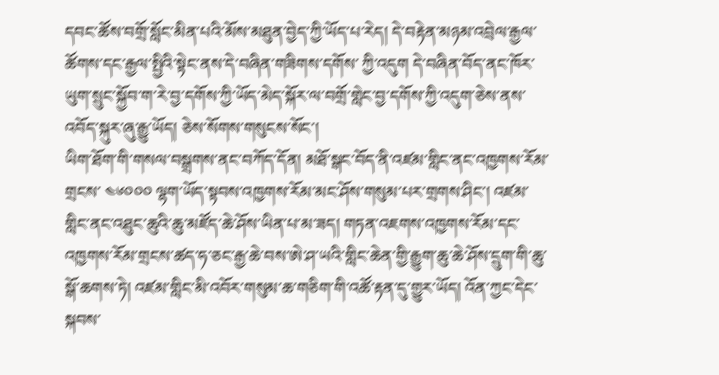དབང་ཚོས་བགྲོ་སློང་མིན་པའི་མོས་མཐུན་བྱེད་ཀྱི་ཡོད་པ་རེད། དེ་བརྟེན་མཉམ་འབྲེལ་རྒྱལ་ཚོགས་དང་རྒྱལ་སྤྱིའི་སྟེང་ནས་དེ་བཞིན་གཟིགས་དགོས་ ཀྱི་འདུག དེ་བཞིན་བོད་ནང་ཁོར་ཡུག་སྲུང་སྐྱོབ་ག་རེ་བྱ་དགོས་ཀྱི་ཡོད་མེད་སྐོར་ལ་བགྲོ་གླེང་བྱ་དགོས་ཀྱི་འདུག་ཅེས་ནས་འབོད་སྐུར་ཞུ་རྒྱུ་ཡོད། ཅེས་སོགས་གསུངས་སོང་།
ཡིག་ཐོག་གི་གསལ་བསྒྲགས་ནང་བཀོད་དོན། མཐོ་སྒང་བོད་ནི་འཛམ་གླིང་ནང་འཁྱགས་རོམ་གྲངས་ ༤༦༠༠༠ ལྷག་ཡོད་སྟབས་འཁྱགས་རོམ་མང་ཤོས་གསུམ་པར་གྲགས་ཤིང་། འཛམ་གླིང་ནང་འཐུང་ཆུའི་ཆུ་མཛོད་ཆེ་ཤོས་ཡིན་པ་མ་ཟད། གཏན་འཇགས་འཁྱགས་རོམ་དང་འཁྱགས་རོམ་གྲངས་ཚད་ཧ་ཅང་རྒྱ་ཆེ་བས་ཨེ་ཤ་ཡའི་གླིང་ཆེན་གྱི་རྒྱུག་ཆུ་ཆེ་ཤོས་དྲུག་གི་ཆུ་སྒོ་ཆགས་ཏེ། འཛམ་གླིང་མི་འབོར་གསུམ་ཆ་གཅིག་གི་འཚོ་རྟན་དུ་གྱུར་ཡོད། འོན་ཀྱང་དེང་སྐབས་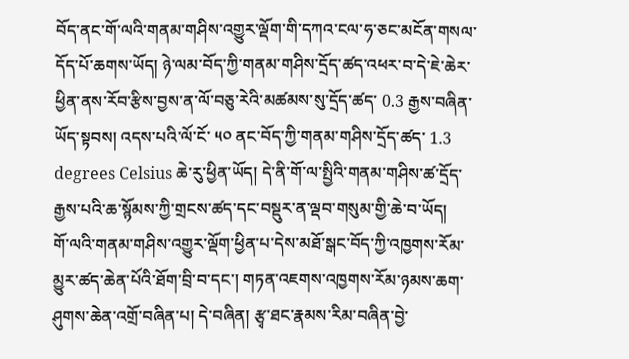བོད་ནང་གོ་ལའི་གནམ་གཤིས་འགྱུར་ལྡོག་གི་དཀའ་ངལ་ཧ་ཅང་མངོན་གསལ་དོད་པོ་ཆགས་ཡོད། ཉེ་ལམ་བོད་ཀྱི་གནམ་གཤིས་དྲོད་ཚད་འཕར་བ་དེ་ཇེ་ཆེར་ཕྱིན་ནས་རོབ་རྩིས་བྱས་ན་ལོ་བཅུ་རེའི་མཚམས་སུ་དྲོད་ཚད་ 0.3 རྒྱས་བཞིན་ཡོད་སྟབས། འདས་པའི་ལོ་ངོ་ ༥༠ ནང་བོད་ཀྱི་གནམ་གཤིས་དྲོད་ཚད་ 1.3 degrees Celsius ཆེ་རུ་ཕྱིན་ཡོད། དེ་ནི་གོ་ལ་སྤྱིའི་གནམ་གཤིས་ཚ་དྲོད་རྒྱས་པའི་ཆ་སྙོམས་ཀྱི་གྲངས་ཚད་དང་བསྡུར་ན་ལྡབ་གསུམ་གྱི་ཆེ་བ་ཡོད།
གོ་ལའི་གནམ་གཤིས་འགྱུར་ལྡོག་ཕྱིན་པ་དེས་མཐོ་སྒང་བོད་ཀྱི་འཁྱགས་རོམ་མྱུར་ཚད་ཆེན་པོའི་ཐོག་བྲི་བ་དང་། གཏན་འཇགས་འཁྱགས་རོམ་ཉམས་ཆག་ཤུགས་ཆེན་འགྲོ་བཞིན་པ། དེ་བཞིན། རྩྭ་ཐང་རྣམས་རིམ་བཞིན་བྱེ་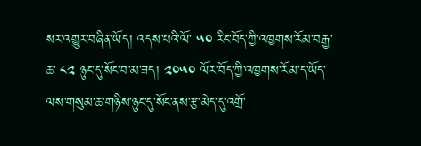སར་འགྱུར་བཞིན་ཡོད། འདས་པའི་ལོ་ ༥༠ རིང་བོད་ཀྱི་འཁྱགས་རོམ་བརྒྱ་ཆ་ ༨༢ ཉུང་དུ་སོང་བ་མ་ཟད། ༢༠༥༠ ལོར་བོད་ཀྱི་འཁྱགས་རོམ་ད་ཡོད་ལས་གསུམ་ཆ་གཉིས་ཉུང་དུ་སོང་ནས་རྩ་མེད་དུ་འགྲོ་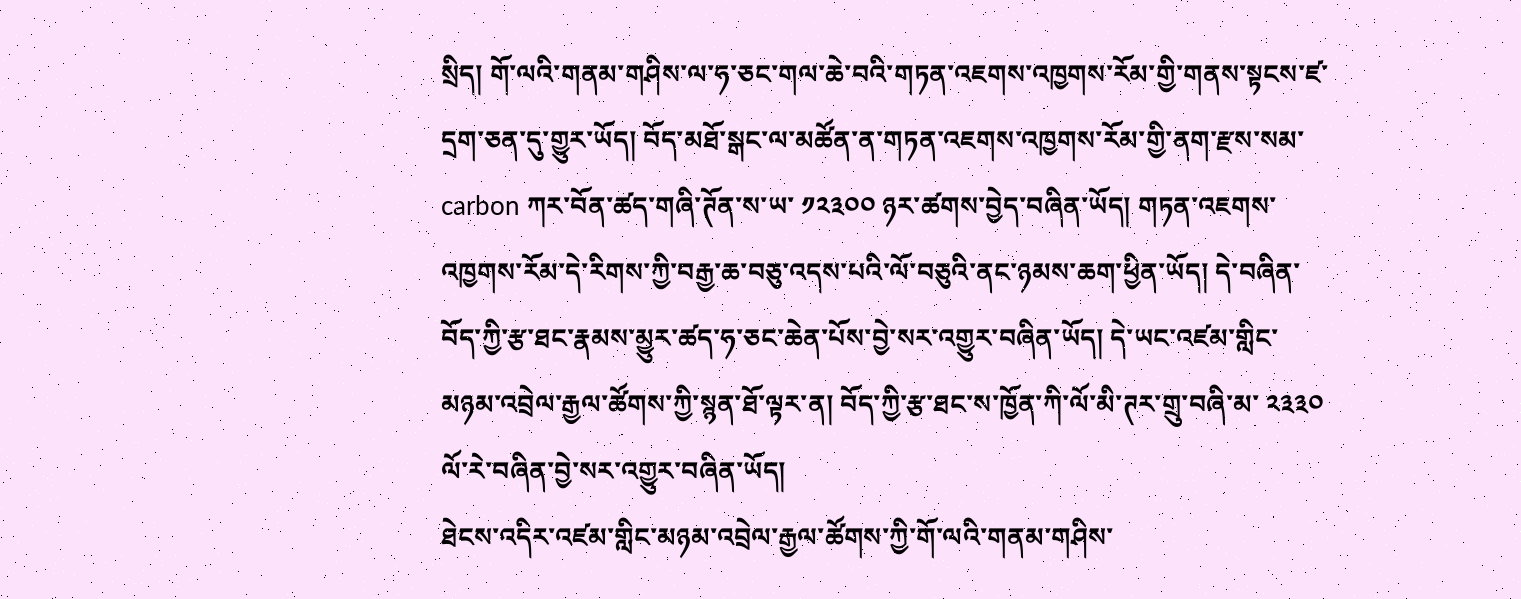སྲིད། གོ་ལའི་གནམ་གཤིས་ལ་ཧ་ཅང་གལ་ཆེ་བའི་གཏན་འཇགས་འཁྱགས་རོམ་གྱི་གནས་སྟངས་ཛ་དྲག་ཅན་དུ་གྱུར་ཡོད། བོད་མཐོ་སྒང་ལ་མཚོན་ན་གཏན་འཇགས་འཁྱགས་རོམ་གྱི་ནག་རྫས་སམ་ carbon ཀར་བོན་ཚད་གཞི་ཊོན་ས་ཡ་ ༡༢༣༠༠ ཉར་ཚགས་བྱེད་བཞིན་ཡོད། གཏན་འཇགས་འཁྱགས་རོམ་དེ་རིགས་ཀྱི་བརྒྱ་ཆ་བཅུ་འདས་པའི་ལོ་བཅུའི་ནང་ཉམས་ཆག་ཕྱིན་ཡོད། དེ་བཞིན་བོད་ཀྱི་རྩ་ཐང་རྣམས་མྱུར་ཚད་ཧ་ཅང་ཆེན་པོས་བྱེ་སར་འགྱུར་བཞིན་ཡོད། དེ་ཡང་འཛམ་གླིང་མཉམ་འབྲེལ་རྒྱལ་ཚོགས་ཀྱི་སྙན་ཐོ་ལྟར་ན། བོད་ཀྱི་རྩ་ཐང་ས་ཁྱོན་ཀི་ལོ་མི་ཊར་གྲུ་བཞི་མ་ ༢༣༣༠ ལོ་རེ་བཞིན་བྱེ་སར་འགྱུར་བཞིན་ཡོད།
ཐེངས་འདིར་འཛམ་གླིང་མཉམ་འབྲེལ་རྒྱལ་ཚོགས་ཀྱི་གོ་ལའི་གནམ་གཤིས་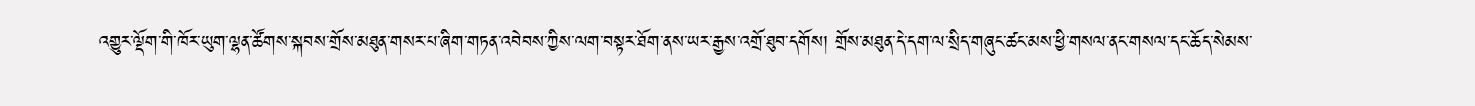འགྱུར་ལྡོག་གི་ཁོར་ཡུག་ལྷན་ཚོགས་སྐབས་གྲོས་མཐུན་གསར་པ་ཞིག་གཏན་འབེབས་ཀྱིས་ལག་བསྟར་ཐོག་ནས་ཡར་རྒྱས་འགྲོ་ཐུབ་དགོས། གྲོས་མཐུན་དེ་དག་ལ་སྲིད་གཞུང་ཚང་མས་ཕྱི་གསལ་ནང་གསལ་དང་ཆོད་སེམས་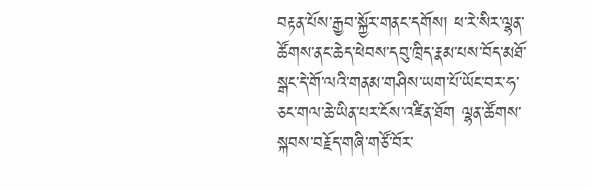བརྟན་པོས་རྒྱབ་སྐྱོར་གནང་དགོས། ཕ་རེ་སིར་ལྷན་ཚོགས་ནང་ཆེད་ཕེབས་དབུ་ཁྲིད་རྣམ་པས་བོད་མཐོ་སྒང་དེ་གོ་ལའི་གནམ་གཤིས་ཡག་པོ་ཡོང་བར་ཧ་ཅང་གལ་ཆེ་ཡིན་པར་ངོས་འཛིན་ཐོག ལྷན་ཚོགས་སྐབས་བརྗོད་གཞི་གཙོ་བོར་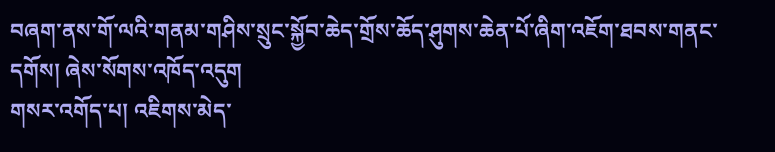བཞག་ནས་གོ་ལའི་གནམ་གཤིས་སྲུང་སྐྱོབ་ཆེད་གྲོས་ཆོད་ཤུགས་ཆེན་པོ་ཞིག་འཇོག་ཐབས་གནང་དགོས། ཞེས་སོགས་འཁོད་འདུག
གསར་འགོད་པ། འཇིགས་མེད་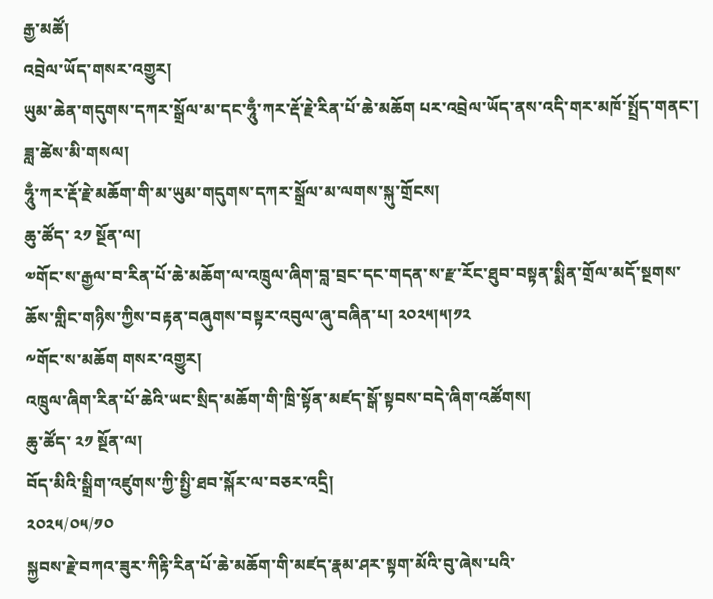རྒྱ་མཚོ།
འབྲེལ་ཡོད་གསར་འགྱུར།
ཡུམ་ཆེན་གདུགས་དཀར་སྒྲོལ་མ་དང་ཧཱུྃ་ཀར་རྡོ་རྗེ་རིན་པོ་ཆེ་མཆོག པར་འབྲེལ་ཡོད་ནས་འདི་གར་མཁོ་སྤྲོད་གནང་། ཟླ་ཚེས་མི་གསལ།
ཧཱུྃ་ཀར་རྡོ་རྗེ་མཆོག་གི་མ་ཡུམ་གདུགས་དཀར་སྒྲོལ་མ་ལགས་སྐུ་གྲོངས།
ཆུ་ཚོད་ ༢༡ སྔོན་ལ།
༧གོང་ས་རྒྱལ་བ་རིན་པོ་ཆེ་མཆོག་ལ་འཁྲུལ་ཞིག་བླ་བྲང་དང་གདན་ས་རྫ་རོང་ཐུབ་བསྟན་སྨིན་གྲོལ་མདོ་སྔགས་ཆོས་གླིང་གཉིས་ཀྱིས་བརྟན་བཞུགས་བསྟར་འབུལ་ཞུ་བཞིན་པ། ༢༠༢༥།༥།༡༢
༸གོང་ས་མཆོག གསར་འགྱུར།
འཁྲུལ་ཞིག་རིན་པོ་ཆེའི་ཡང་སྲིད་མཆོག་གི་ཁྲི་སྟོན་མཛད་སྒོ་སྟབས་བདེ་ཞིག་འཚོགས།
ཆུ་ཚོད་ ༢༡ སྔོན་ལ།
བོད་མིའི་སྒྲིག་འཛུགས་ཀྱི་སྤྱི་ཐབ་སྐོར་ལ་བཅར་འདྲི།
༢༠༢༥/༠༥/༡༠
སྐྱབས་རྗེ་བཀའ་ཟུར་ཀིརྟི་རིན་པོ་ཆེ་མཆོག་གི་མཛད་རྣམ་ཤར་སྟག་མོའི་བུ་ཞེས་པའི་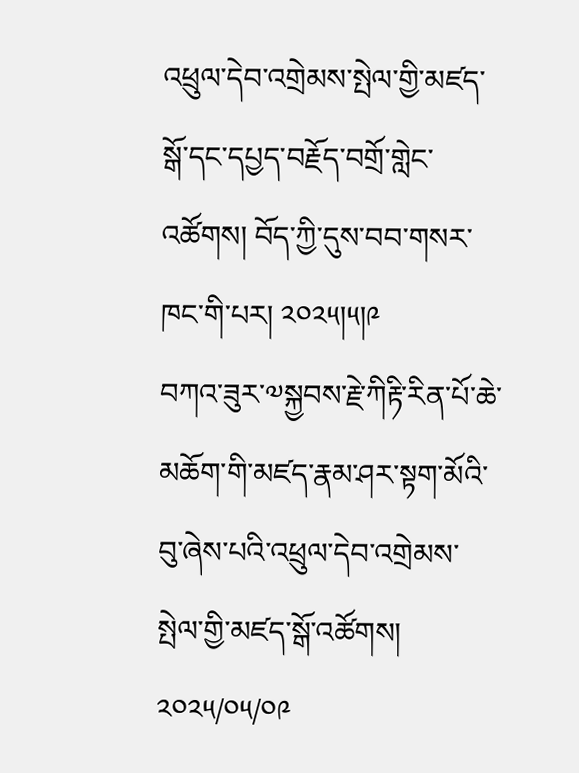འཕྲུལ་དེབ་འགྲེམས་སྤེལ་གྱི་མཛད་སྒོ་དང་དཔྱད་བརྗོད་བགྲོ་གླེང་འཚོགས། བོད་ཀྱི་དུས་བབ་གསར་ཁང་གི་པར། ༢༠༢༥།༥།༩
བཀའ་ཟུར་༧སྐྱབས་རྗེ་ཀིརྟི་རིན་པོ་ཆེ་མཆོག་གི་མཛད་རྣམ་ཤར་སྟག་མོའི་བུ་ཞེས་པའི་འཕྲུལ་དེབ་འགྲེམས་སྤེལ་གྱི་མཛད་སྒོ་འཚོགས།
༢༠༢༥/༠༥/༠༩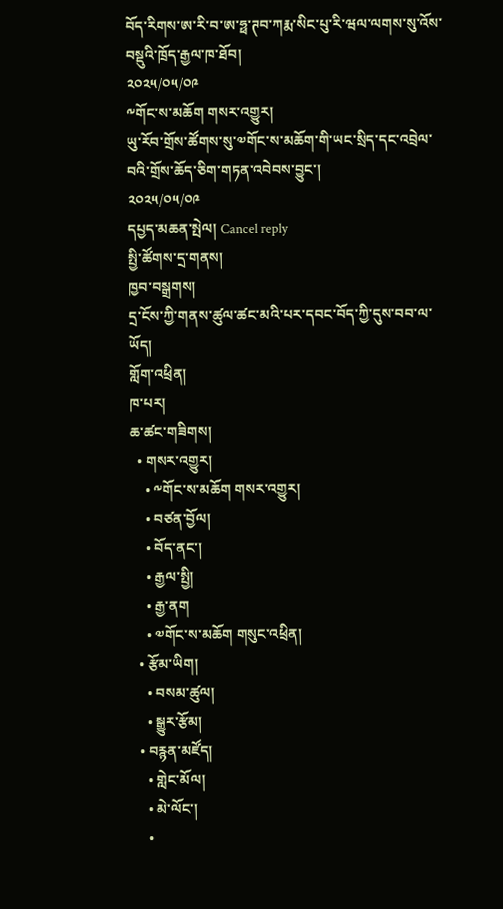བོད་རིགས་ཨ་རི་བ་ཨ་ཧྥ་ཊབ་ཀརྨ་སིང་པུ་རི་ཝལ་ལགས་སུ་འོས་བསྡུའི་ཁྲོད་རྒྱལ་ཁ་ཐོབ།
༢༠༢༥/༠༥/༠༩
༸གོང་ས་མཆོག གསར་འགྱུར།
ཡུ་རོབ་གྲོས་ཚོགས་སུ་༧གོང་ས་མཆོག་གི་ཡང་སྲིད་དང་འབྲེལ་བའི་གྲོས་ཆོད་ཅིག་གཏན་འབེབས་བྱུང་།
༢༠༢༥/༠༥/༠༩
དཔྱད་མཆན་སྤེལ། Cancel reply
སྤྱི་ཚོགས་དྲ་གནས།
ཁྱབ་བསྒྲགས།
དྲ་ངོས་ཀྱི་གནས་ཚུལ་ཚང་མའི་པར་དབང་བོད་ཀྱི་དུས་བབ་ལ་ཡོད།
གློག་འཕྲིན།
ཁ་པར།
ཆ་ཚང་གཟིགས།
  • གསར་འགྱུར།
    • ༸གོང་ས་མཆོག གསར་འགྱུར།
    • བཙན་བྱོལ།
    • བོད་ནང་།
    • རྒྱལ་སྤྱི།
    • རྒྱ་ནག
    • ༧གོང་ས་མཆོག གསུང་འཕྲིན།
  • རྩོམ་ཡིག།
    • བསམ་ཚུལ།
    • སྒྱུར་རྩོམ།
  • བརྙན་མཛོད།
    • གླེང་མོལ།
    • མེ་ལོང་།
    •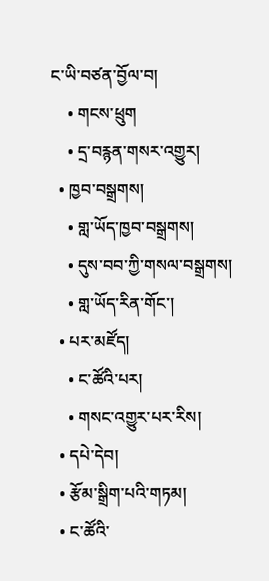ང་ཡི་བཙན་བྱོལ་བ།
    • གངས་ཕྲུག
    • དྲ་བརྙན་གསར་འགྱུར།
  • ཁྱབ་བསྒྲགས།
    • གླ་ཡོད་ཁྱབ་བསྒྲགས།
    • དུས་བབ་ཀྱི་གསལ་བསྒྲགས།
    • གླ་ཡོད་རིན་གོང་།
  • པར་མཛོད།
    • ང་ཚོའི་པར།
    • གསང་འགྱུར་པར་རིས།
  • དཔེ་དེབ།
  • རྩོམ་སྒྲིག་པའི་གཏམ།
  • ང་ཚོའི་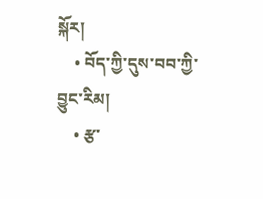སྐོར།
    • བོད་ཀྱི་དུས་བབ་ཀྱི་བྱུང་རིམ།
    • རྩ་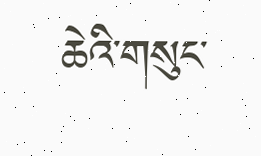ཆེའི་གསུང་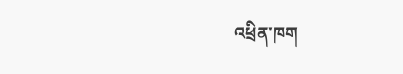འཕྲིན་ཁག